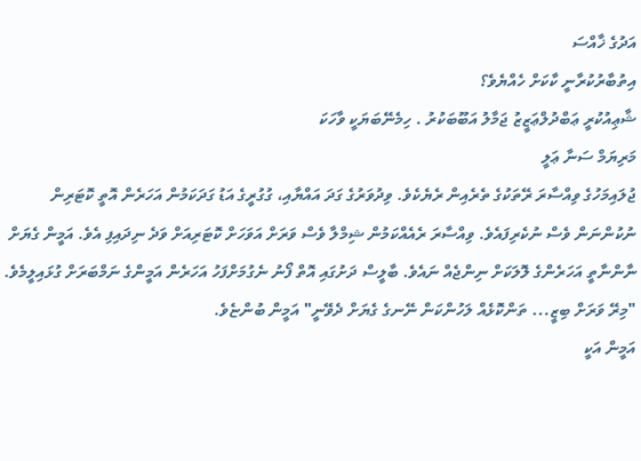އަދުގެ ޚާއްސަ
އިތުބާރުކުރާނީ ކާކަށް ހެއްޔެވެ؟
ޝާޢިއުކުރީ ޢަބްދުލްޢަޒީޒު ޖަމާލު އަބޫބަކުރު . ހިމެނޭބަޔަކީ ވާހަކަ
މަރިޔަމް ސަނާ ޢަލީ
ޖުލައިމަހުގެ ވިއްސާރަ ރޭތަކުގެ ތެރެއިން ރެޔެކެވެ. ވިދުވަރުގެ ގަދަ އައްޔާއި، ގުގުރީގެ އަޑު ގަދަކަމުން އަހަރެން އޮތީ ކޮޓަރިން ނުކުންނަން ވެސް ނުކެރިފައެވެ. ވިއްސާރަ ރެއެއްކަމުން ޝިމްލާ ވެސް ވަރަށް އަވަހަށް ކޮޓަރިއަށް ވަދެ ނިދައިފި އެވެ. އަމީން ގެޔަށް ނާންނާތީ އަހަރެންގެ ލޮލަކަށް ނިންޖެއް ނައެވެ. ބާލީސް ދަށުގައި އޮތް ފޯނު ނެގުމަށްފަހު އަހަރެން އަމީންގެ ނަމްބަރަށް ގުޅައިލީމެވެ.
"މިރޭ ވަރަށް ބިޒީ... ތަންކޮޅެއް ލަހުންކަން ނޭނގެ ގެޔަށް ދެވޭނީ" އަމީން ބުންޏެވެ.
އަމީން އަކީ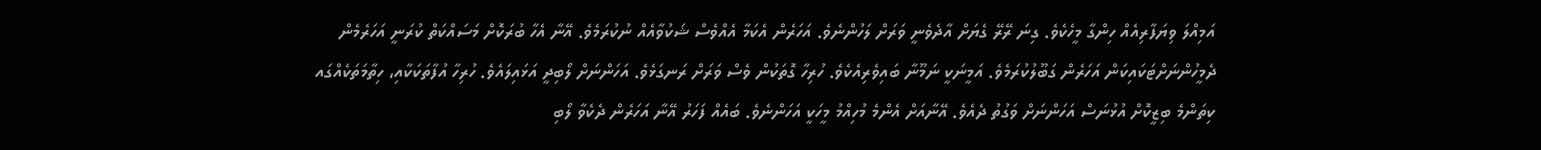އަމިއްލަ ވިޔަފާރިއެއް ހިންގާ މީހެކެވެ. ގިނަ ރޭރޭ ގެޔަށް އާދެވެނީ ވަރަށް ލަހުންނެވެ. އަހަރެން އެކަމާ އެއްވެސް ޝަކުވާއެއް ނުކުރަމެވެ. އޭނާ އެހާ ބުރަކޮށް މަސައްކަތް ކުރަނީ އަހަރެމެން ދެމީހުންނަށްޓަކައިކަން އަހަރެން ގަބޫލުކުރަމެވެ. އަމީނަކީ ނަމޫނާ ބައިވެރިއެކެވެ. ހުރިހާ ގޮތަކުން ވެސް ވަރަށް ރަނގަޅެވެ. އަހަންނަށް ލޯބިދީ އަޅައިލައެވެ. ހުރިހާ އުފާތަކަކާއި، ހިތާމަތަކެއްގައ ކިތަންމެ ބިޒީކޮށް އުޅުނަސް އަހަންނަށް ވަގުތު ދެއެވެ. އޭނާއަށް އެންމެ މުހިއްމު މީހަކީ އަހަންނެވެ. ބައެއް ފަހަރު އޭނާ އަހަރެން ދެކެވާ ލޯބި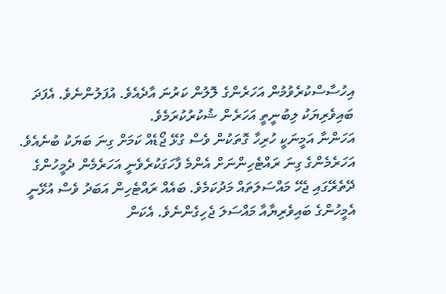އިހުސާސްކުރެވުމުން އަހަރެންގެ ލޮލުން ކަރުނަ އާދެއެވެ. އުފަލުންނެވެ. އެފަދަ ބައިވެރިޔަކު ލިބުނީތީ އަހަރެން ޝުކުރުކުރަމެވެ.
އަހަންނާ އަމީނަކީ ހުރިހާ ގޮތަކުން ވެސް ގުޅޭ ޖޯޑެއް ކަމަށް ގިނަ ބަޔަކު ބުނެއެވެ. އަހަރެމެންގެ ގިނަ ރައްޓެހިންނަށް އެންމެ ފާހަގަކުރެވެނީ އަހަރެމެން ދެމީހުންގެ ދޭތެރޭގައި ޖެހޭ މައްސަލަތައް މަދުކަމެވެ. ބައެއް ރައްޓެހިން އަބަދު ވެސް އުޅޭނީ އެމީހުންގެ ބައިވެރިޔާއާ މައްސަލަ ޖެހިގެންނެވެ. އެކަން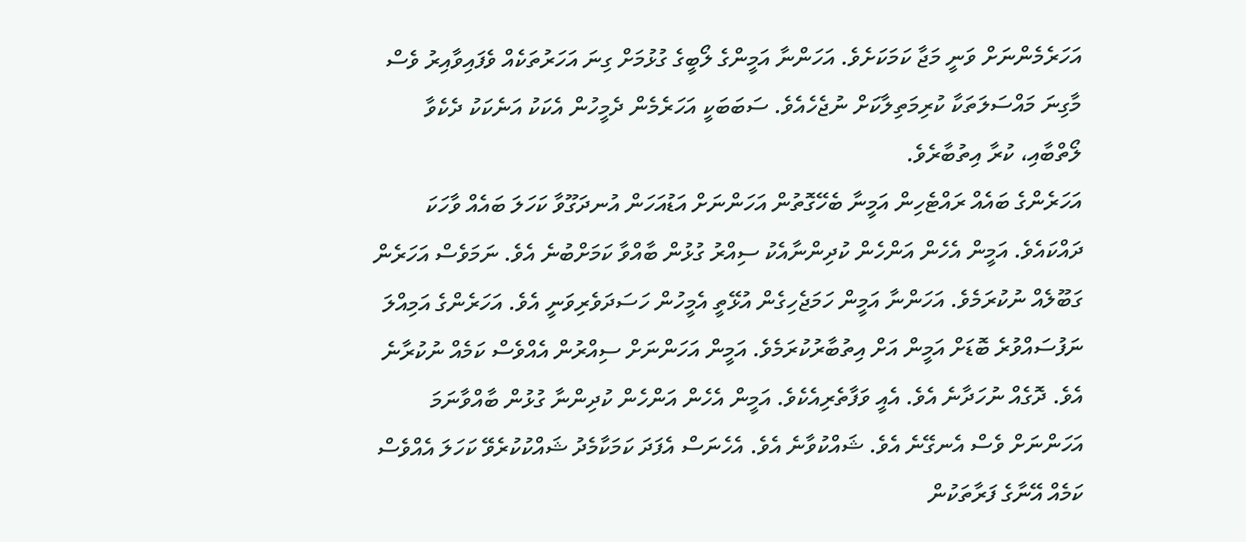އަހަރެމެންނަށް ވަނީ މަޖާ ކަމަކަށެވެ. އަހަންނާ އަމީންގެ ލޯބީގެ ގުޅުމަށް ގިނަ އަހަރުތަކެއް ވެފައިވާއިރު ވެސް މާގިނަ މައްސަލަތަކާ ކުރިމަތިލާކަށް ނުޖެހެއެވެ. ސަބަބަކީ އަހަރެމެން ދެމީހުން އެކަކު އަނެކަކު ދެކެވާ ލޯތްބާއި، ކުރާ އިތުބާރެވެ.
އަހަރެންގެ ބައެއް ރައްޓެހިން އަމީނާ ބެހޭގޮތުން އަހަންނަށް އަޑުއަހަން އުނދަގޫވާ ކަހަލަ ބައެއް ވާހަކަ ދައްކައެވެ. އަމީން އެހެން އަންހެން ކުދިންނާއެކު ސިއްރު ގުޅުން ބާއްވާ ކަމަށްބުނެ އެވެ. ނަމަވެސް އަހަރެން ގަބޫލެއް ނުކުރަމެވެ. އަހަންނާ އަމީން ހަމަޖެހިގެން އުޅޭތީ އެމީހުން ހަސަދަވެރިވަނީ އެވެ. އަހަރެންގެ އަމިއްލަ ނަފުސައްވުރެ ބޮޑަށް އަމީން އަށް އިތުބާރުކުރަމެވެ. އަމީން އަހަންނަށް ސިއްރުން އެއްވެސް ކަމެއް ނުކުރާނެ އެވެ. ދޮގެއް ނުހަދާނެ އެވެ. އެއީ ވަފާތެރިއެކެވެ. އަމީން އެހެން އަންހެން ކުދިންނާ ގުޅުން ބާއްވާނަމަ އަހަންނަށް ވެސް އެނގޭނެ އެވެ. ޝައްކުވާނެ އެވެ. އެހެނަސް އެފަދަ ކަމަކާމެދު ޝައްކުކުރެވޭ ކަހަލަ އެއްވެސް ކަމެއް އޭނާގެ ފަރާތަކުން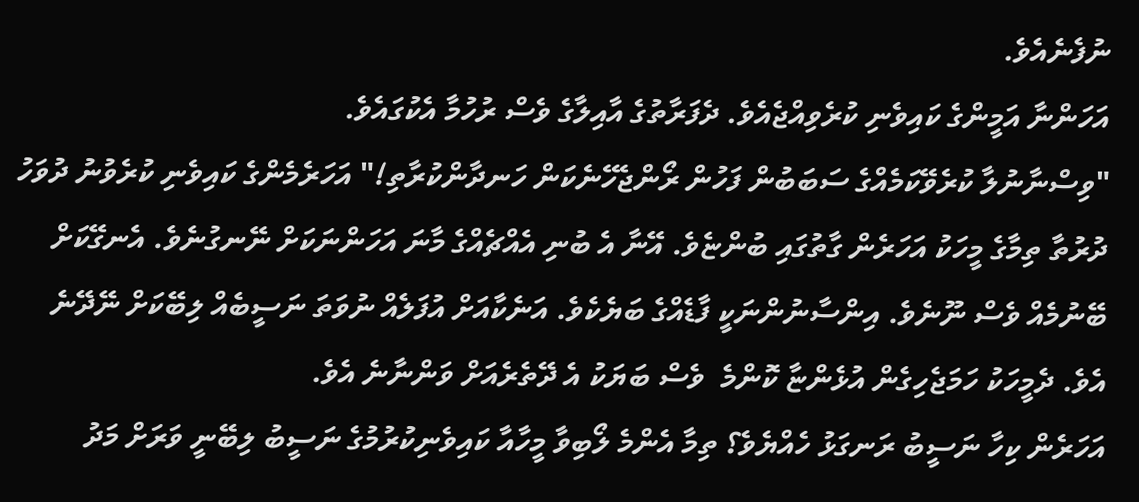ނުފެނެއެވެ.
އަހަންނާ އަމީންގެ ކައިވެނި ކުރެވިއްޖެއެވެ. ދެފަރާތުގެ އާއިލާގެ ވެސް ރުހުމާ އެކުގައެވެ.
"ވިސްނާނުލާ ކުރެވޭކަމެއްގެ ސަބަބުން ފަހުން ރޯންޖެހޭނެކަން ހަނދާންކުރާތި!" އަހަރެމެންގެ ކައިވެނި ކުރެވުނު ދުވަހު ދުރުތާ ތިމާގެ މީހަކު އަހަރެން ގާތުގައި ބުންޏެވެ. އޭނާ އެ ބުނި އެއްޗެއްގެ މާނަ އަހަންނަކަށް ނޭނގުނެވެ. އެނގޭކަށް ބޭނުމެއް ވެސް ނޫނެވެ. އިންސާނުންނަކީ ފާޑެއްގެ ބަޔެކެވެ. އަނެކާއަށް އުފަލެއް ނުވަތަ ނަސީބެއް ލިބޭކަށް ނޭދޭނެ އެވެ. ދެމީހަކު ހަމަޖެހިގެން އުޅެންޏާ ކޮންމެ  ވެސް ބަޔަކު އެ ދޭތެރެއަށް ވަންނާނެ އެވެ.
އަހަރެން ކިހާ ނަސީބު ރަނގަޅު ހެއްޔެވެ؟ ތިމާ އެންމެ ލޯބިވާ މީހާއާ ކައިވެނިކުރުމުގެ ނަސީބު ލިބޭނީ ވަރަށް މަދު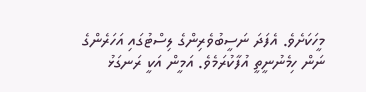މީހަކަށެވެ. އެފަދަ ނަސީބުވެރިންގެ ލިސްޓުގައި އަހަރެންގެ ނަން ހިމެނުނީތީ އުފާކުރަމެވެ. އަމީން އަކީ ރަނގަޅު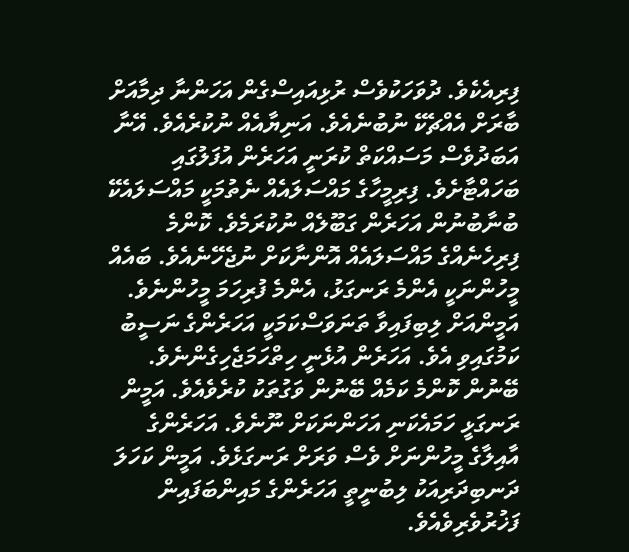ފިރިއެކެވެ. ދުވަހަކުވެސް ރުޅިއައިސްގެން އަހަންނާ ދިމާއަށް ބާރަށް އެއްޗެކޭ ނުބުނެއެވެ. އަނިޔާއެއް ނުކުރެއެވެ. އޭނާ އަބަދުވެސް މަސައްކަތް ކުރަނީ އަހަރެން އުފަލުގައި ބަހައްޓާށެވެ. ފިރިމީހާގެ މައްސަލައެއް ނެތުމަކީ މައްސަލައެކޭ ބުނާބުނުން އަހަރެން ގަބޫލެއް ނުކުރަމެވެ. ކޮންމެ ފިރިހެނެއްގެ މައްސަލައެއް އޮންނާކަށް ނުޖެހޭނެއެވެ. ބައެއް މީހުންނަކީ އެންމެ ރަނގަޅު، އެންމެ ފުރިހަމަ މީހުންނެވެ.
އަމީންއަށް ލިބިފައިވާ ތަނަވަސްކަމަކީ އަހަރެންގެ ނަސީބު ކަމުގައިވި އެވެ. އަހަރެން އުޅެނީ ހިތްހަމަޖެހިގެންނެވެ. ބޭނުން ކޮންމެ ކަމެއް ބޭނުން ވަގުތަކު ކުރެވެއެވެ. އަމީން ރަނގަޅީ ހަމައެކަނި އަހަންނަކަށް ނޫނެވެ. އަހަރެންގެ އާއިލާގެ މީހުންނަށް ވެސް ވަރަށް ރަނގަޅެވެ. އަމީން ކަހަލަ ދަނބިދަރިއަކު ލިބުނީތީ އަހަރެންގެ މައިންބަފައިން ފަޚުރުވެރިވެއެވެ.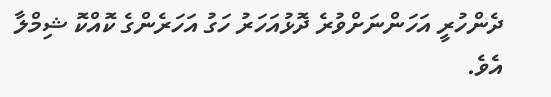ދެންހުރީ އަހަންނަށްވުރެ ދޮޅުއަހަރު ހަގު އަހަރެންގެ ކޮއްކޮ ޝިމްލާ އެވެ.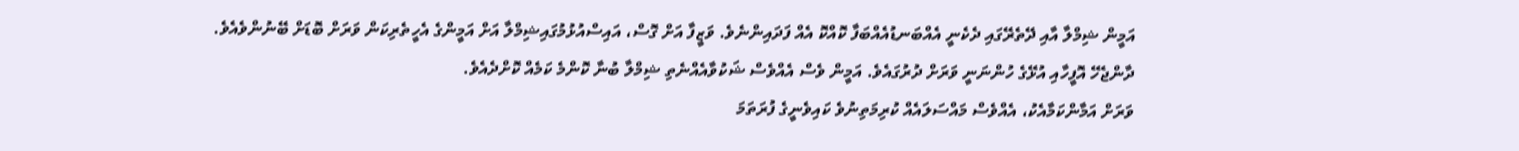އަމީން ޝިމްލާ އާއި ދޭތެރޭގައި ދެކެނީ އެއްބަނޑުއެއްބަފާ ކޮއްކޮ އެއް ފަދައިންނެވެ. ވަޒީފާ އަށް ގޮސް، އައިސްއުޅުމުގައިޝިމްލާ އަށް އަމީންގެ އެހީތެރިކަން ވަރަށް ބޮޑަށް ބޭނުންވެއެވެ. ދާންޖެހޭ އޮފީހާއި އުޅޭގެ ހުންނަނީ ވަރަށް ދުރުގައެވެ. އަމީން ވެސް އެއްވެސް ޝަކުވާއެއްނެތި ޝިމްލާ ބުނާ ކޮންމެ ކަމެއް ކޮށްދެއެވެ.
ވަރަށް އަމާންކަމާއެކު، އެއްވެސް މައްސަލައެއް ކުރިމަތިނުވެ ކައިވެނީގެ ފުރަތަމަ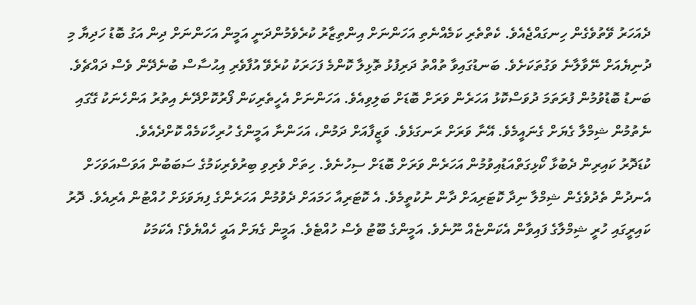ދެއަހަރު ވޭތުވެގެން ހިނގައްޖެއެވެ. ކެތްތެރި ކަމެއްނެތި އަހަންނަށް އިންތިޒާރު ކުރެވެމުންދަނީ އަމީން އަހަންނަށް ދިން އަގު ބޮޑު ހަދިޔާ މި ދުނިޔެއަށް ނޭވާލާނެ ވަގުތަކަށެވެ. ބަނޑުގައިވާ ތުއްތު ދަރިފުޅު ތޮޅިލާ ކޮންމެ ފަހަރަކު ކުރެވޭ އުފާވެރި އިޙުސާސް ބުނެދޭން ވެސް ދައްޗެވެ. ބަނޑު ބޮޑުވުމުން ފުރަތަމަ ދުވަސްކޮޅު އަހަރެން ވަރަށް ބޮޑަށް ބަލިވިއެވެ. އަހަންނަށް އެހީތެރިކަން ފޯރުކޮށްދޭނެ އިތުރު އަންހެނަކު ގޭގައި ނެތުމުން ޝިމްލާ ގެޔަށް ގެނައީމެވެ. އޭނާ ވަރަށް ރަނގަޅެވެ. ވަޒީފާއަށް ދަމުން، އަހަންނާ އަމީންގެ ހުރިހާކަމެއް ކޮށްދެއެވެ.
ކުޑަދޮރު ކައިރިން ދެބުޅާ ކޯޅިގަތްއަޑުއިވުމުން އަހަރެން ވަރަށް ބޮޑަށް ސިހުނެވެ. ހިތަށް ވެރިވި ބިރުވެރިކަމުގެ ސަބަބުން އަވަސްއަވަހަށް އެނދުން ތެދުވެގެން ޝިމްލާ ނިދާ ކޮޓަރިއަށް ދާން ނުކުތީމެވެ. އެ ކޮޓަރިއާ ހަމައަށް ދެވުމުން އަހަރެންގެ ފިޔަވަޅަށް ހުއްޓުން އެރިއެވެ. ދޮރު ކައިރީގައި ހުރީ ޝިމްލާގެ ފައިވާން އެކަންޏެއް ނޫނެވެ. އަމީންގެ ބޫޓު ވެސް ހުއްޓެވެ. އަމީން ގެޔަށް އައީ ހެއްޔެވެ؟ އެކަމަކު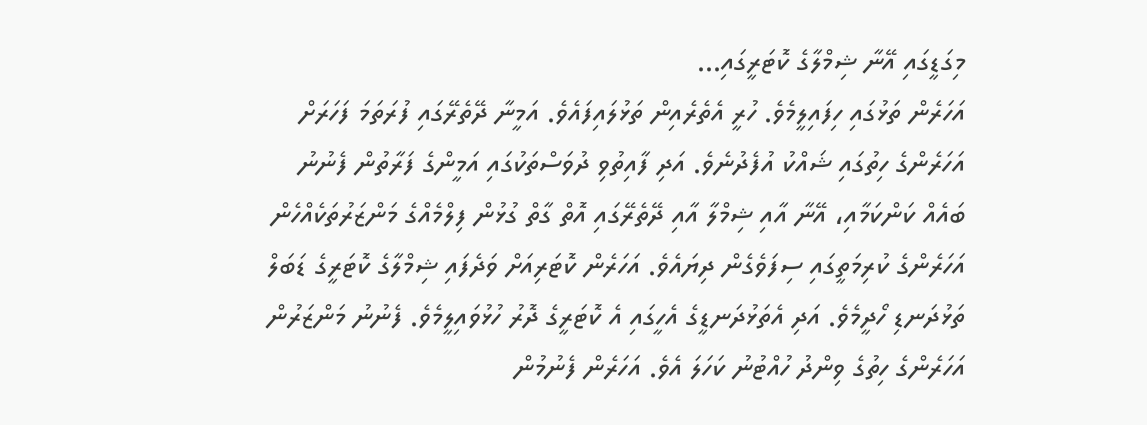މިގަޑީގައި އޭނާ ޝިމްލާގެ ކޮޓަރީގައި...
އަހަރެން ތަޅުގައި ހިފައިލީމެވެ. ހުރީ އެތެރެއިން ތަޅުލައިފައެވެ. އަމީނާ ދޭތެރޭގައި ފުރަތަމަ ފަހަރަށް އަހަރެންގެ ހިތުގައި ޝައްކު އުފެދުނެވެ. އަދި ފާއިތުވި ދުވަސްތަކުގައި އަމީންގެ ފަރާތުން ފެނުނު ބައެއް ކަންކަމާއި، އޭނާ އާއި ޝިމްލާ އާއި ދޭތެރޭގައި އޮތް ގާތް ގުޅުން ފިލްމެއްގެ މަންޒަރުތަކެއްހެން އަހަރެންގެ ކުރިމަތީގައި ސިފަވެގެން ދިޔައެވެ. އަހަރެން ކޮޓަރިއަށް ވަދެފައި ޝިމްލާގެ ކޮޓަރީގެ ޑަބަލް ތަޅުދަނޑި ހޯދީމެވެ. އަދި އެތަޅުދަނޑީގެ އެހީގައި އެ ކޮޓަރީގެ ދޮރު ހުޅުވައިލީމެވެ. ފެނުނު މަންޒަރުން އަހަރެންގެ ހިތުގެ ވިންދު ހުއްޓުނު ކަހަލަ އެވެ. އަހަރެން ފެނުމުން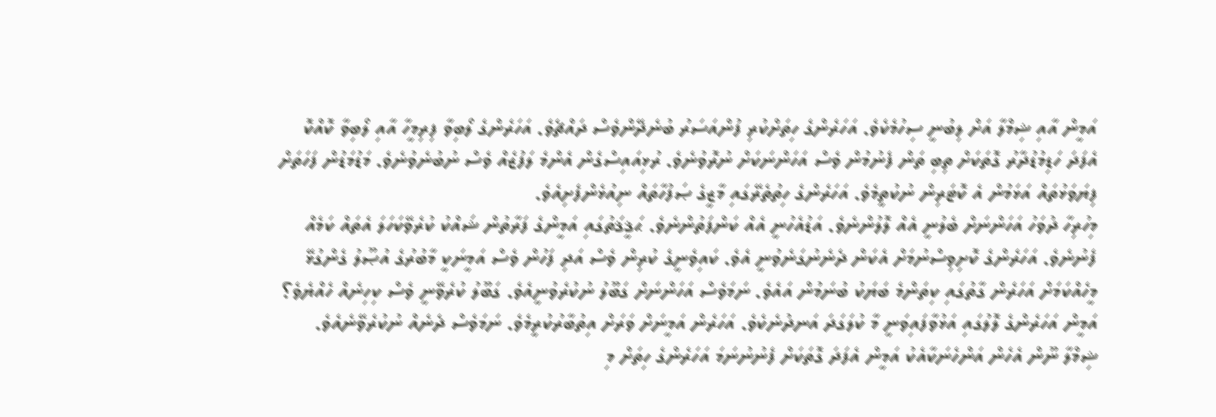އަމީން އާއި ޝިމްލާ އަށް ލިބުނީ ސިހުމެކެވެ. އަހަރެންގެ ހިތަށްކުރި ފުންއަސަރު ބުނެދޭންވެސް ދައްޗެވެ. އަހަރެންގެ ލޯބިވާ ފިރިމީހާ އާއި ލޯބިވާ ކޮއްކޮ އެފަދަ ހަޑިމުޑުދާރު ގޮތަކަށް ތިބި ތަން ފެނުމުން ވެސް އަހަންނަކަށް ނުރޮވުނެވެ. ރުޅިއައިސްގެން އެންމެ ލަފުޒެއް ވެސް ނުބުނެވުނެވެ. މަޑުމަޑުން ފަހަތަށް ފިޔަވަޅުތައް އަޅަމުން އެ ކޮޓަރިން ނުކުތީމެވެ. އަހަރެންގެ ހިތުތެރޭގައި މާޒީގެ ޞަފުހާތައް ނިއުޅެންފެށިއެވެ.
މިހުރިހާ ދުވަހު އަހަންނަށް ބެލުނީ އެއް ލޮލުންނެވެ. އަޑުއެހުނީ އެއް ކަންފަތުންނެވެ. ޙަޤީޤަތުގައި އަމީންގެ ފަރާތުން ޝައްކު ކުރެވޭކަހަލަ އެތައް ކަމެއް ފެނުނެވެ. އަހަރެންގެ ކޮށިވިސްނުމަށް އެކަން ދެނެނުގަނެވުނީ އެވެ. ކައިވެނީގެ ކުރިން ވެސް އަދި ފަހުން ވެސް އަމީނަކީ މާބުރުގެ އުޞޫލު ގެންގުޅޭ މީހެއްކަމަށް އަހަރެން ގާތުގައި ކިތަންމެ ބަޔަކު ބުނަމުން އައެވެ. ނަމަވެސް އަހަންނަށް ގަބޫލު ނުކުރެވުނީއެވެ. ގަބޫލު ކުރެވޭނީ ވެސް ކިހިނެއް ހެއްޔެވެ؟ އަމީން އަހަރެންގެ ލޮލުގައި އަޅުވާފައިވަނީ މާ ކުލަގަދަ އަނދުނެކެވެ. އަހަރެން އަމީނަށް ވަރަށް އިތުބާރުކުރީމެވެ. ނަމަވެސް ދެނެއް ނުކުރެވޭނެއެވެ. ޝިމްލާ ނޫން އެހެން އަންހެނަކާއެކު އަމީން އެފަދަ ގޮތަކަށް ފެނުނުނަމަ އަހަރެންގެ ހިތަށް މި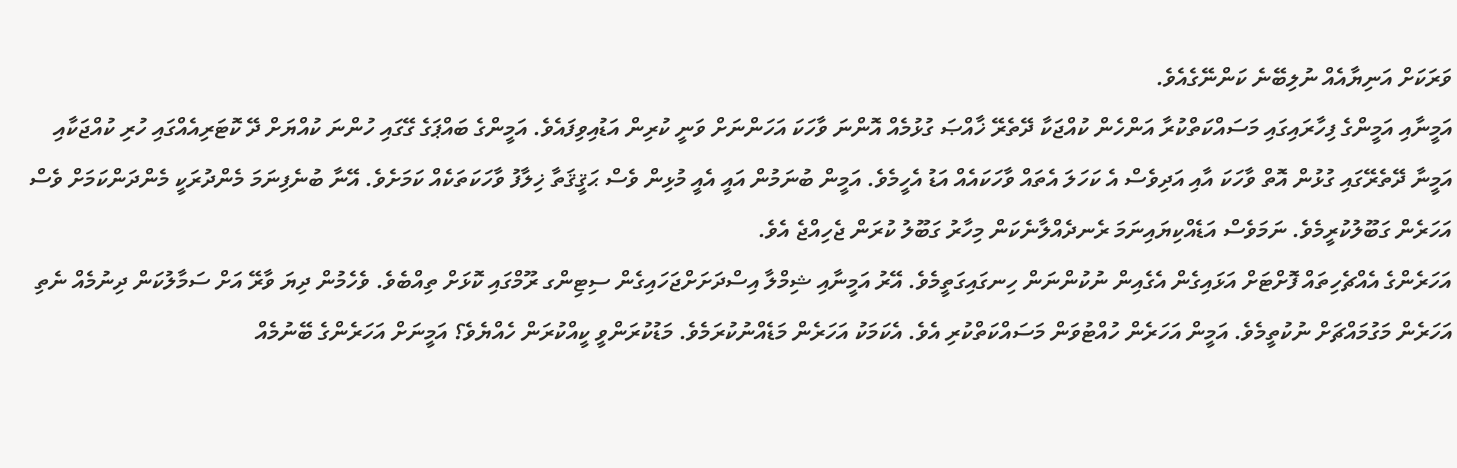ވަރަކަށް އަނިޔާއެއް ނުލިބޭނެ ކަންނޭގެއެވެ.
އަމީނާއި އަމީންގެ ފިހާރައިގައި މަސައްކަތްކުރާ އަންހެން ކުއްޖަކާ ދޭތެރޭ ޚާއްޞަ ގުޅުމެއް އޮންނަ ވާހަކަ އަހަންނަށް ވަނީ ކުރިން އަޑުއިވިފައެވެ. އަމީންގެ ބައްޕަގެ ގޭގައި ހުންނަ ކުއްޔަށް ދޭ ކޮޓަރިއެއްގައި ހުރި ކުއްޖަކާއި އަމީނާ ދޭތެރޭގައި ގުޅުން އޮތް ވާހަކަ އާއި އަދިވެސް އެ ކަހަލަ އެތައް ވާހަކައެއް އަޑު އެހީމެވެ. އަމީން ބުނަމުން އައީ އެއީ މުޅިން ވެސް ޙަޤީޤަތާ ޚިލާފު ވާހަކަތަކެއް ކަމަށެވެ. އޭނާ ބުނެފިނަމަ މެންދުރަކީ މެންދަންކަމަށް ވެސް އަހަރެން ގަބޫލުކުރީމެވެ. ނަމަވެސް އަޑެއްކިޔައިނަމަ ރެނދެއްލާނެކަން މިހާރު ގަބޫލު ކުރަން ޖެހިއްޖެ އެވެ.
އަހަރެންގެ އެއްޗެހިތައް ފޮށްޓަށް އަޅައިގެން އެގެއިން ނުކުންނަން ހިނގައިގަތީމެވެ. އޭރު އަމީނާއި ޝިމްލާ އިސްދަށަށްޖަހައިގެން ސިޓިންގ ރޫމްގައި ކޮޅަށް ތިއްބެވެ. ވެހެމުން ދިޔަ ވާރޭ އަށް ސަމާލުކަން ދިނުމެއް ނެތި އަހަރެން މަގުމައްޗަށް ނުކުތީމެވެ. އަމީން އަހަރެން ހުއްޓުވަން މަސައްކަތްކުރި އެވެ. އެކަމަކު އަހަރެން މަޑެއްނުކުރަމެވެ. މަޑުކުރަންވީ ކީއްކުރަން ހެއްޔެވެ؟ އަމީނަށް އަހަރެންގެ ބޭނުމެއް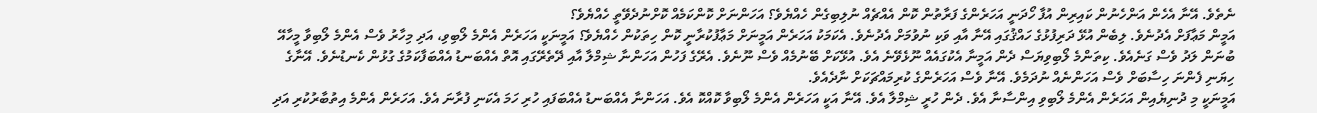ނެތެވެ. އޭނާ އެހެން އަންހެނުން ކައިރިން އުފާ ހޯދަނީ އަހަރެންގެ ފަރާތުން ކޮން އެއްޗެއް ނުލިބިގެން ހެއްޔެވެ؟ އަހަންނަށް ކޮންކަމެއް ކޮށްނުދެވޭތީ ހެއްޔެވެ؟
އަމީން މަޢާފަށް އެދުނެވެ. ލިބެން އުޅޭ ދަރިފުޅުގެ ހައްޤުގައި އޭނާ އާއި ވަކި ނުވުމަށް އެދުނެވެ. އެކަމަކު އަހަރެން އަމީނަށް މަޢާފުކުރާނީ ކޮން ހިތަކުން ހެއްޔެވެ؟ އަމީނަކީ އަހަރެން އެންމެ ލޯބިވި، އަދި މިހާރު ވެސް އެންމެ ލޯބިވާ މީހާއޭ ބުނަން ލަދު ވެސް ގަނެއެވެ. ކިތަންމެ ލޯބިވިޔަސް ދެން އަމީނާ އެކުގައެއް ނޫޅެވޭނެ އެވެ. އުޅޭކަށް ބޭނުމެއް ވެސް ނޫނެވެ. އެރޭގެ ފަހުން އަހަންނާ ޝިމްލާ އާއި ދޭތެރޭގައި އޮތް އެއްބަނޑު އެއްބަފާކަމުގެ ގުޅުން ކެނޑުނެވެ. އޭނާގެ ހިޔަނި ފެންނަ ހިސާބަށް ވެސް އަހަންނެއް ނުދަމެވެ. އޭނާ ވެސް އަހަރެންގެ ކުރިމައްޗަކަށް ނާދެއެވެ.
އަމީނަކީ މި ދުނިޔެއިން އަހަރެން އެންމެ ލޯބިވި އިންސާނާ އެވެ. ދެން ހުރީ ޝިމްލާ އެވެ. އޭނާ އަކީ އަހަރެން އެންމެ ލޯބިވާ ކޮއްކޮ އެވެ. އަހަންނާ އެއްބަނޑު އެއްބަފައި ހުރި ހަމަ އެކަނި ފުރާނަ އެވެ. އަހަރެން އެންމެ އިތުބާރުކުރި އަދި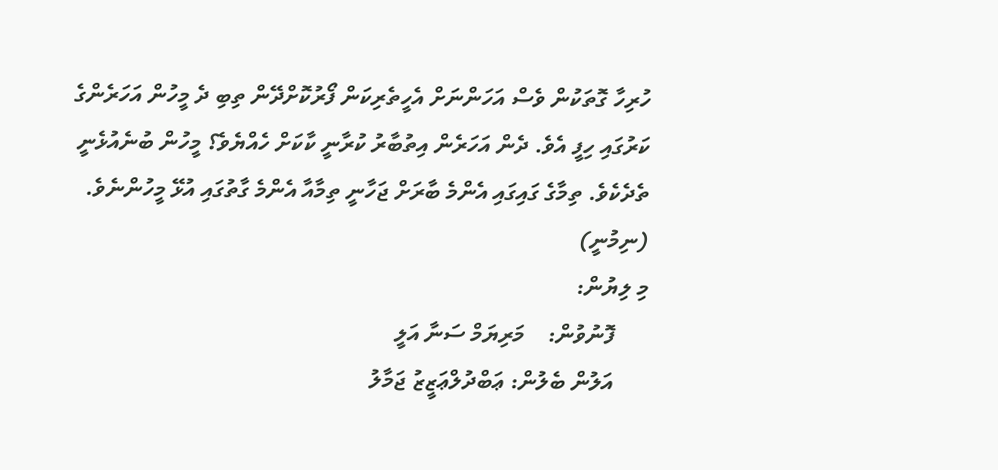ހުރިހާ ގޮތަކުން ވެސް އަހަންނަށް އެހީތެރިކަން ފޯރުކޮށްދޭން ތިބި ދެ މީހުން އަހަރެންގެ ކަރުގައި ހިފީ އެވެ. ދެން އަހަރެން އިތުބާރު ކުރާނީ ކާކަށް ހެއްޔެވެ؟ މީހުން ބުނެއުޅެނީ ތެދެކެވެ. ތިމާގެ ގައިގައި އެންމެ ބާރަށް ޖަހާނީ ތިމާއާ އެންމެ ގާތުގައި އުޅޭ މީހުންނެވެ.
(ނިމުނީ)
މި ލިޔުން:
      ފޮނުވުން:    މަރިޔަމް ސަނާ އަލީ
      އަލުން ބެލުން: ޢަބްދުލްޢަޒީޒު ޖަމާލު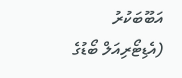އަބޫބަކުރު (އެޑިޓޯރިއަލް ބޯޑުގެ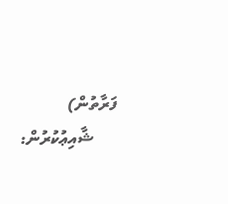ފަރާތުން)
      ޝާއިޢުކުރުން: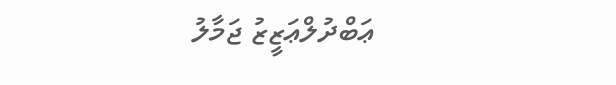ޢަބްދުލްޢަޒީޒު ޖަމާލު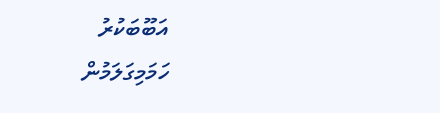އަބޫބަކުރު
ހަމަމިގަލަމުން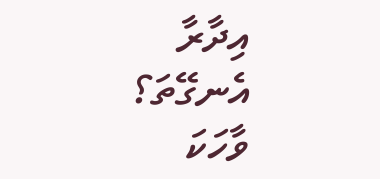އިދާރާ
އެނގޭތަ؟
ވާހަކަ